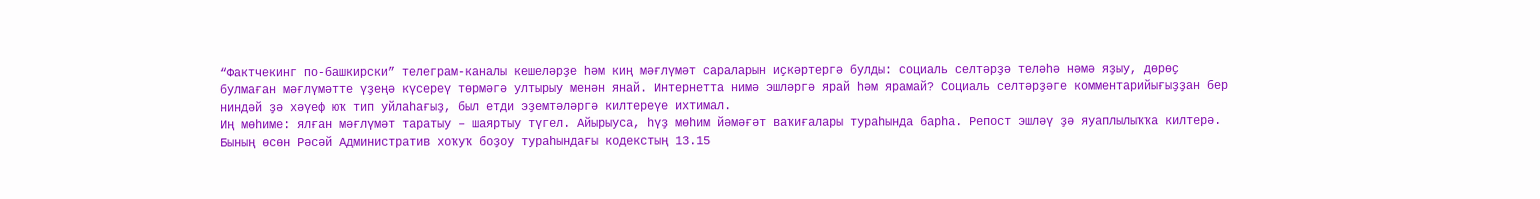“Фактчекинг по-башкирски” телеграм-каналы кешеләрҙе һәм киң мәғлүмәт сараларын иҫкәртергә булды: социаль селтәрҙә теләһә нәмә яҙыу, дөрөҫ булмаған мәғлүмәтте үҙеңә күсереү төрмәгә ултырыу менән янай. Интернетта нимә эшләргә ярай һәм ярамай? Социаль селтәрҙәге комментарийығыҙҙан бер ниндәй ҙә хәүеф юҡ тип уйлаһағыҙ, был етди эҙемтәләргә килтереүе ихтимал.
Иң мөһиме: ялған мәғлүмәт таратыу – шаяртыу түгел. Айырыуса, һүҙ мөһим йәмәғәт ваҡиғалары тураһында барһа. Репост эшләү ҙә яуаплылыҡҡа килтерә. Бының өсөн Рәсәй Административ хоҡуҡ боҙоу тураһындағы кодекстың 13.15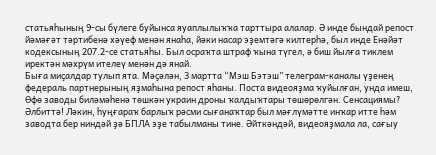статьяһының 9-сы бүлеге буйынса яуаплылыҡҡа тарттыра алалар. Ә инде бындай репост йәмәғәт тәртибенә хәүеф менән янаһа, йәки насар эҙемтәгә килтерһә, был инде Енәйәт кодексының 207.2-се статьяһы. Был осраҡта штраф ҡына түгел, ә биш йылға тиклем иректән мәхрүм ителеү менән дә янай.
Быға миҫалдар тулып ята. Мәҫәлән, 3 мартта “Мэш Бэтэш” телеграм-каналы үҙенең федераль партнерының яҙмаһына репост яһаны. Поста видеояҙма ҡуйылған, унда имеш, Өфө заводы биләмәһенә төшкән украин дроны ҡалдыҡтары төшөрөлгән. Сенсациямы? Әлбиттә! Ләкин, һуңғараҡ барлыҡ рәсми сығанаҡтар был мәғлүмәтте инҡар итте һәм заводта бер ниндәй ҙә БПЛА эҙе табылманы тине. Әйткәндәй, видеояҙмала ла, сағыу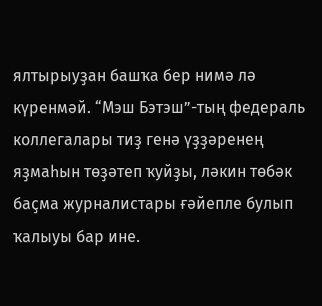ялтырыуҙан башҡа бер нимә лә күренмәй. “Мэш Бэтэш”-тың федераль коллегалары тиҙ генә үҙҙәренең яҙмаһын төҙәтеп ҡуйҙы, ләкин төбәк баҫма журналистары ғәйепле булып ҡалыуы бар ине.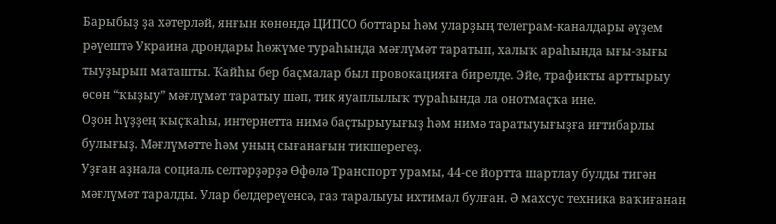Барыбыҙ ҙа хәтерләй, янғын көнөндә ЦИПСО боттары һәм уларҙың телеграм-каналдары әүҙем рәүештә Украина дрондары һөжүме тураһында мәғлүмәт таратып, халыҡ араһында ығы-зығы тыуҙырып маташты. Ҡайһы бер баҫмалар был провокацияға бирелде. Эйе, трафикты арттырыу өсөн “ҡыҙыу” мәғлүмәт таратыу шәп, тик яуаплылыҡ тураһында ла онотмаҫҡа ине.
Оҙон һүҙҙең ҡыҫҡаһы, интернетта нимә баҫтырыуығыҙ һәм нимә таратыуығыҙға иғтибарлы булығыҙ. Мәғлүмәтте һәм уның сығанағын тикшерегеҙ.
Уҙған аҙнала социаль селтәрҙәрҙә Өфөлә Транспорт урамы, 44-се йортта шартлау булды тигән мәғлүмәт таралды. Улар белдереүенсә, газ таралыуы ихтимал булған. Ә махсус техника ваҡиғанан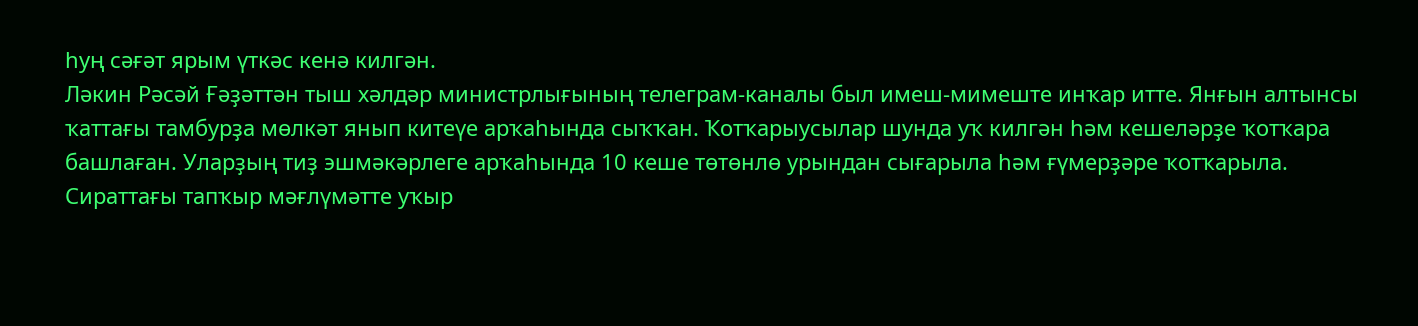һуң сәғәт ярым үткәс кенә килгән.
Ләкин Рәсәй Ғәҙәттән тыш хәлдәр министрлығының телеграм-каналы был имеш-мимеште инҡар итте. Янғын алтынсы ҡаттағы тамбурҙа мөлкәт янып китеүе арҡаһында сыҡҡан. Ҡотҡарыусылар шунда уҡ килгән һәм кешеләрҙе ҡотҡара башлаған. Уларҙың тиҙ эшмәкәрлеге арҡаһында 10 кеше төтөнлө урындан сығарыла һәм ғүмерҙәре ҡотҡарыла.
Сираттағы тапҡыр мәғлүмәтте уҡыр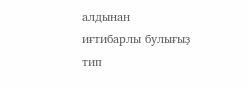алдынан иғтибарлы булығыҙ тип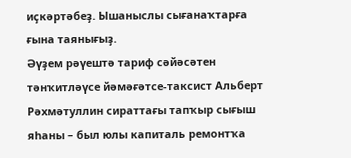иҫкәртәбеҙ. Ышаныслы сығанаҡтарға ғына таянығыҙ.
Әүҙем рәүештә тариф сәйәсәтен тәнҡитләүсе йәмәғәтсе-таксист Альберт Рәхмәтуллин сираттағы тапҡыр сығыш яһаны – был юлы капиталь ремонтҡа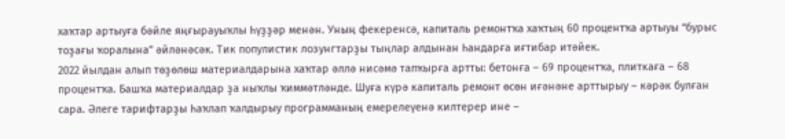хаҡтар артыуға бәйле яңғырауыҡлы һүҙҙәр менән. Уның фекеренсә, капиталь ремонтҡа хаҡтың 60 процентҡа артыуы “бурыс тоҙағы ҡоралына” әйләнәсәк. Тик популистик лозунгтарҙы тыңлар алдынан һандарға иғтибар итәйек.
2022 йылдан алып төҙөлөш материалдарына хаҡтар әллә нисәмә тапҡырға артты: бетонға – 69 процентҡа, плиткаға – 68 процентҡа. Башҡа материалдар ҙа ныҡлы ҡиммәтләнде. Шуға күрә капиталь ремонт өсөн иғәнәне арттырыу – кәрәк булған сара. Әлеге тарифтарҙы һаҡлап ҡалдырыу программаның емерелеүенә килтерер ине –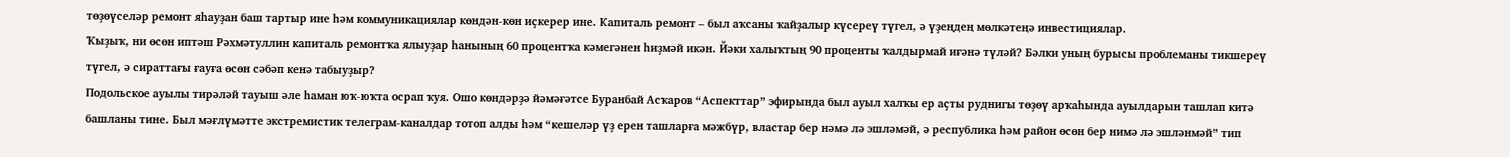төҙөүселәр ремонт яһауҙан баш тартыр ине һәм коммуникациялар көндән-көн иҫкерер ине. Капиталь ремонт – был аҡсаны ҡайҙалыр күсереү түгел, ә үҙеңдең мөлкәтеңә инвестициялар.
Ҡыҙыҡ, ни өсөн иптәш Рәхмәтуллин капиталь ремонтҡа ялыуҙар һанының 60 процентҡа кәмегәнен һиҙмәй икән. Йәки халыҡтың 90 проценты ҡалдырмай иғәнә түләй? Бәлки уның бурысы проблеманы тикшереү түгел, ә сираттағы ғауға өсөн сәбәп кенә табыуҙыр?
Подольское ауылы тирәләй тауыш әле һаман юҡ-юҡта осрап ҡуя. Ошо көндәрҙә йәмәғәтсе Буранбай Асҡаров “Аспекттар” эфирында был ауыл халҡы ер аҫты руднигы төҙөү арҡаһында ауылдарын ташлап китә башланы тине. Был мәғлүмәтте экстремистик телеграм-каналдар тотоп алды һәм “кешеләр үҙ ерен ташларға мәжбүр, властар бер нәмә лә эшләмәй, ә республика һәм район өсөн бер нимә лә эшләнмәй” тип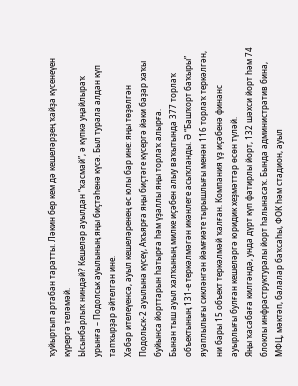ҡуйыртып артабан таратты. Ләкин бер кем дә кешеләрҙең ҡайҙа күсенеүен күрергә теләмәй.
Ысынбарлыҡ ниндәй? Кешеләр ауылдан “ҡасмай”, ә күпкә уңайлыраҡ урынға – Подолськ ауылының яңы биҫтәһенә күсә. Был турала алдан күп тапҡырҙар әйтелгән ине.
Хәбәр ителеүенсә, ауыл кешеләренең өс юлы бар ине: яңы төҙөлгән Подольск-2 ауылына күсеү, Аҡъярға яңы биҫтәге күсергә йәки баҙар хаҡы буйынса йорттарын һатырға һәм үҙаллы яңы торлаҡ алырға.
Бынан тыш ауыл халҡының милке иҫәбен алыу ваҡытында 377 торлаҡ объектының 131-е теркәлмәгән икәнлеге асыҡланды. Ә “Башҡорт баҡыры” яуаплылығы сикләнгән йәмғиәте тырышлығы менән 116 торлаҡ теркәлгән, ни бары 15 объект теркәлмәй ҡалған. Компания үҙ иҫәбенә финанс ауырлығы булған кешеләргә юридик хеҙмәттәр өсөн түләй.
Яңы ҡасабаға килгәндә, унда дүрт күп фатирлы йорт, 132 шәхси йорт һәм 74 блоклы инфраструктуралы йорт һалынасаҡ. Бында административ бина, МФЦ, мәктәп, балалар баҡсаһы, ФОК һәм стадион, ауыл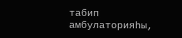табип амбулаторияһы,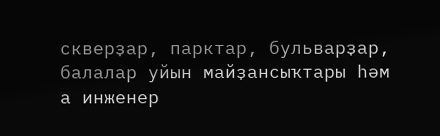скверҙар, парктар, бульварҙар, балалар уйын майҙансыҡтары һәм а инженер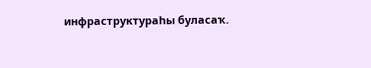инфраструктураһы буласаҡ.